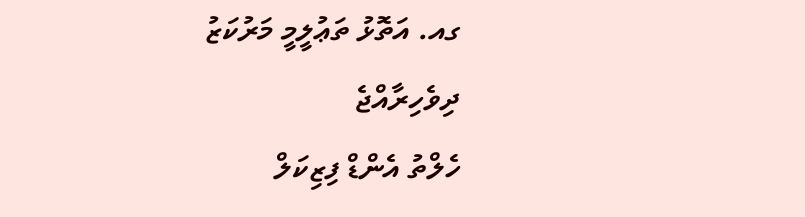ގއ. އަތޮޅު ތަޢުލީމީ މަރުކަޒު
ދިވެހިރާއްޖެ
ހެލްތު އެންޑް ފިޒިކަލް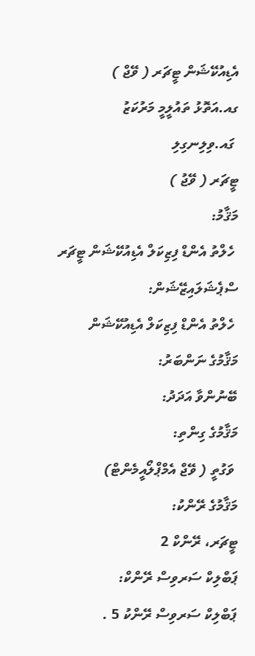އެޑިއުކޭޝަން ޓީޗަރ ( ވޭޖް )
ގއ.އަތޮޅު ތައުލީމީ މަރުކަޒު
 ގައ.ވިލިނގިލި
ޓީޗަރ ( ވޭޖު )
މަޤާމު:
 ހެލްތު އެންޑް ފިޒިކަލް އެޑިއުކޭޝަން ޓީޗަރ
ސްޕެޝަލައިޒޭޝަން:
 ހެލްތު އެންޑް ފިޒިކަލް އެޑިއުކޭޝަން
މަޤާމުގެ ނަންބަރު:
ބޭނުންވާ އަދަދު:
މަޤާމުގެ ގިންތި:
 ވަގުތީ ( ވޭޖް އެމްޕްލޯއީމެންޓް)
މަޤާމުގެ ރޭންކު:
ޓީޗަރ، ރޭންކް 2
ޕަބްލިކް ސަރވިސް ރޭންކް:
ޕަބްލިކް ސަރވިސް ރޭންކު 5 .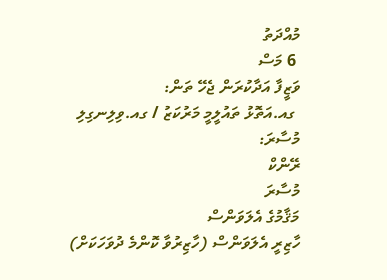މުއްދަތު
 6 މަސް
ވަޒީފާ އަދާކުރަން ޖެހޭ ތަން:
 ގއ.އަތޮޅު ތައުލީމީ މަރުކަޒު / ގއ.ވިލިނގިލި
މުސާރަ:
ރޭންކް
މުސާރަ
މަޤާމުގެ އެލަވަންސް
ހާޒިރީ އެލަވަންސް (ހާޒިރުވާ ކޮންމެ ދުވަހަކަށް)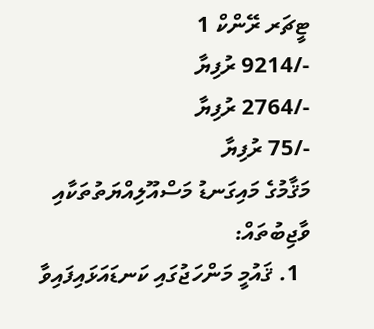ޓީޗަރ ރޭންކް 1
-/9214 ރުފިޔާ
-/2764 ރުފިޔާ
-/75 ރުފިޔާ
މަޤާމުގެ މައިގަނޑު މަސްއޫލިއްޔަތުތަކާއި ވާޖިބުތައް:
  1. ޤައުމީ މަންހަޖުގައި ކަނޑައަޅައިފައިވާ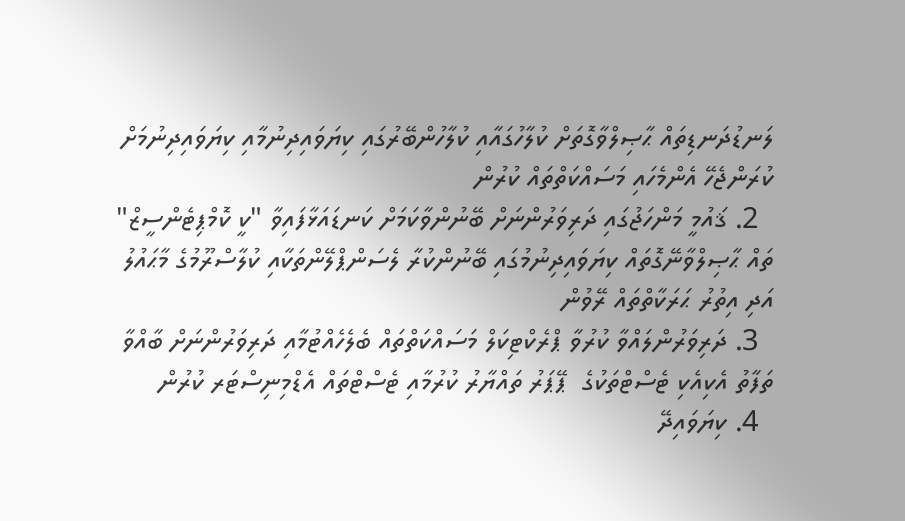ލަނޑުދަނޑިތައް ޙާޞިލްވާގޮތަށް ކުލާހުގައާއި ކުލާހުންބޭރުގައި ކިޔަވައިދިނުމާއި ކިޔަވައިދިނުމަށް ކުރަންޖެހޭ އެންމެހައި މަސައްކަތްތައް ކުރުން
  2. ޤައުމީ މަންހަޖުގައި ދަރިވަރުންނަށް ބޭނުންވާކަމަށް ކަނޑައަޅާފައިވާ "ކީ ކޮމްޕިޓެންސީޒް" ތައް ޙާޞިލްވާނޭގޮތައް ކިޔަވައިދިނުމުގައި ބޭނުންކުރާ ލެސަންޕްލޭންތަކާއި ކުލާސްރޫމުގެ މާޙައުލު  އަދި އިތުރު ޙަރަކާތްތައް ރޭވުން
  3. ދަރިވަރުންލައްވާ ކުރުވާ ޕްރެކްޓިކަލް މަސައްކަތްތައް ބެލެހެއްޓުމާއި ދަރިވަރުންނަށް ބާއްވާ ތަފާތު އެކިއެކި ޓެސްޓްތަކުގެ  ޕޭޕަރު ތައްޔާރު ކުރުމާއި ޓެސްޓްތައް އެޑްމިނިސްޓަރ ކުރުން
  4. ކިޔަވައިދޭ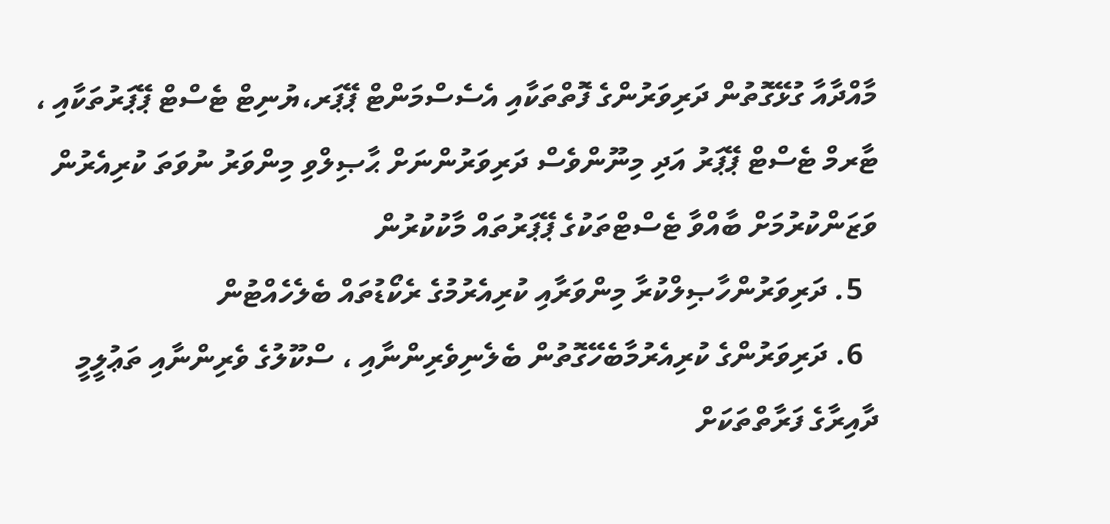މާއްދާއާ ގުޅޭގޮތުން ދަރިވަރުންގެ ފޮތްތަކާއި އެސެސްމަންޓް ޕޭޕަރ،ޔުނިޓް ޓެސްޓް ޕޭޕަރުތަކާއި ، ޓާރމް ޓެސްޓް ޕޭޕަރު އަދި މިނޫންވެސް ދަރިވަރުންނަށް ޙާޞިލްވި މިންވަރު ނުވަތަ ކުރިއެރުން ވަޒަންކުރުމަށް ބާއްވާ ޓެސްޓްތަކުގެ ޕޭޕަރުތައް މާކުކުރުން
  5. ދަރިވަރުންހާޞިލްކުރާ މިންވަރާއި ކުރިއެރުމުގެ ރެކޯޑުތައް ބެލެހެއްޓުން
  6. ދަރިވަރުންގެ ކުރިއެރުމާބެހޭގޮތުން ބެލެނިވެރިންނާއި ، ސްކޫލުގެ ވެރިންނާއި ތަޢުލީމީ ދާއިރާގެ ފަރާތްތަކަށް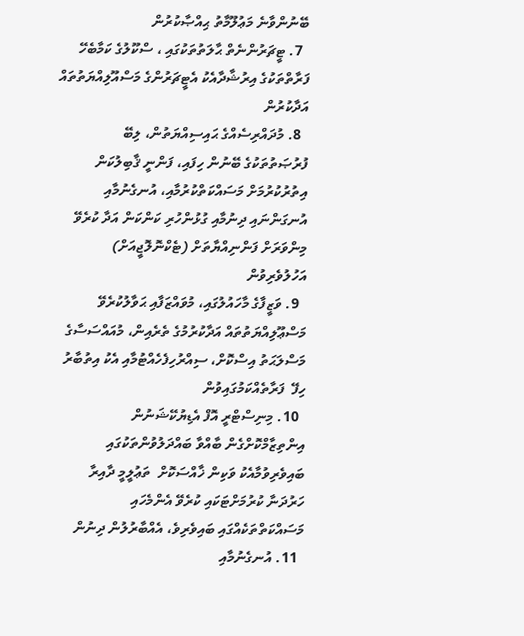ބޭނުންވާނެ މަޢުލޫމާތު ޙިއްޞާކުރުން
  7. ޓީޗަރުންނެތް ޙާލަތުތަކުގައި ، ސްކޫލުގެ ކަމާބެހޭ ފަރާތްތަކުގެ އިރުޝާދާއެކު އެޓީޗަރުންގެ މަސްއޫލިއްޔަތުތައް އަދާކުރުން
  8. މުދައްރިސެއްގެ ޙައިސިއްޔަތުން، ލިބޭ ފުރުޞަތުތަކުގެ ބޭނުން ހިފައި، ފަންނީ ޤާބިލުކަން އިތުރުކުރުމަށް މަސައްކަތްކުރުމާއި، އުނގެނުމާއި އުނގަންނައި ދިނުމާއި ގުޅުންހުރި ކަންކަން އަދާ ކުރެވޭ މިންވަރަށް ފަންނިއްޔާތަށް (ޓެކްނޮލޮޖީއަށް) އަހުލުވެރިވުން
  9. ވަޒީފާގެ މާހައުލުގައި، މުވައްޒަފާއި ޙަވާލުކުރެވޭ މަސްޢޫލިއްޔަތުތައް އަދާކުރުމުގެ ތެރެއިން، މުއައްސަސާގެ މަސްލަޙަތު އިސްކޮށް، ސިއްރުހިފެހެއްޓުމާއި އެކު އިތުބާރު ހިފޭ  ފަރާތެއްކަމުގައިވުން
  10. މިނިސްޓްރީ އޮފް އެޑިޔުކޭޝަނުން އިންތިޒާމްކޮށްގެން ބާއްވާ ބައްދަލުވުންތަކުގައި ބައިވެރިވުމާއެކު ވަކިން ޚާއްސަކޮށް  ތަޢުލީމީ ދާއިރާ ހަރުދަނާ ކުރުމަށްޓަކައި ކުރެވޭ އެންމެހައި މަސައްކަތްތަކެއްގައި ބައިވެރިވެ، އެއްބާރުލުން ދިނުން
  11. އުނގެނުމާއި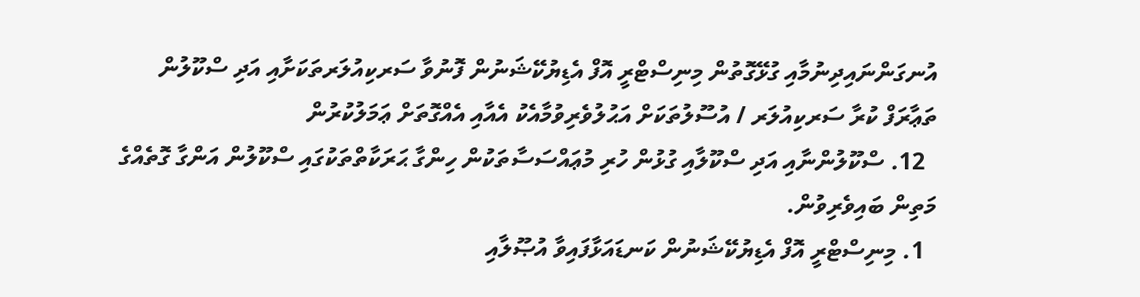އުނގަންނައިދިނުމާއި ގުޅޭގޮތުން މިނިސްޓްރީ އޮފް އެޑިޔުކޭޝަނުން ފޮނުވާ ސަރކިއުލަރތަކަށާއި އަދި ސްކޫލުން ތަޢާރަފް ކުރާ ސަރކިއުލަރ / އުސޫލުތަކަށް އަޙުލުވެރިވުމާއެކު އެއާއި އެއްގޮތަށް ޢަމަލުކުރުން
  12. ސްކޫލުންނާއި އަދި ސްކޫލާއި ގުޅުން ހުރި މުޢައްސަސާތަކުން ހިންގާ ޙަރަކާތްތަކުގައި ސްކޫލުން އަންގާ ގޮތެއްގެ މަތިން ބައިވެރިވުން.
  1. މިނިސްޓްރީ އޮފް އެޑިޔުކޭޝަނުން ކަނޑައަޅާފައިވާ އުޞޫލާއި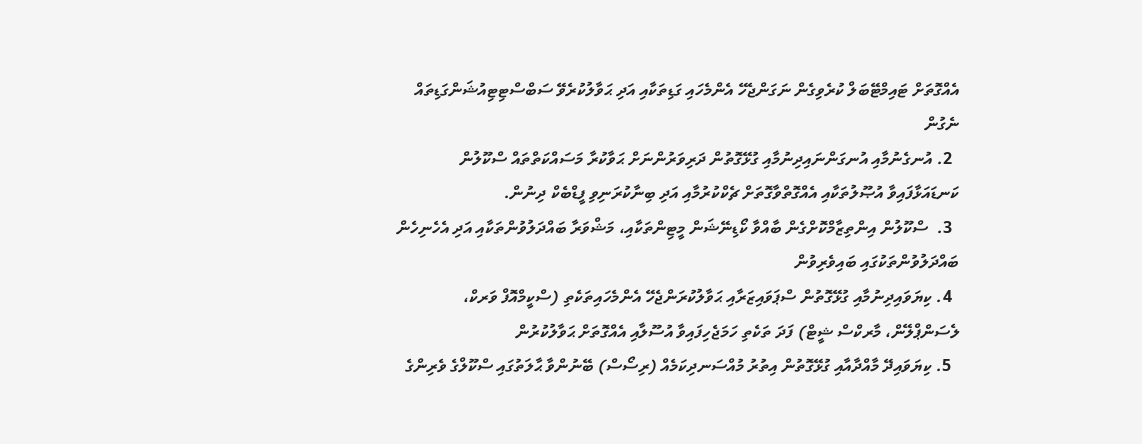އެއްގޮތަށް ޓައިމްޓޭބަލް ކުރެވިގެން ނަގަންޖެހޭ އެންމެހައި ގަޑިތަކާއި އަދި ޙަވާލުކުރެވޭ ސަބްސްޓިޓިއުޝަންގަޑިތައް ނެގުން
  2. އުނގެނުމާއި އުނގަންނައިދިނުމާއި ގުޅޭގޮތުން ދަރިވަރުންނަށް ޙަވާކުރާ މަސައްކަތްތައް ސްކޫލުން ކަނޑައަޅާފައިވާ އުޞޫލުތަކާއި އެއްގޮތްވާގޮތަށް ޗެކްކުރުމާއި އަދި ބިނާކުރަނިވި ފީޑްބެކް ދިނުން.
  3.  ސްކޫލުން އިންތިޒާމްކޮށްގެން ބާއްވާ ކޯޑިނޭޝަން މީޓިންތަކާއި، މަޝްވަރާ ބައްދަލުވުންތަކާއި އަދި އެހެނިހެން ބައްދަލުވުންތަކުގައި ބައިވެރިވުން
  4. ކިޔަވައިދިނުމާއި ގުޅޭގޮތުން ސްޕަވައިޒަރާއި ޙަވާލުކުރަންޖެހޭ އެންމެހައިތަކެތި (ސްކީމްއޮފް ވަރކް، ލެސަންޕްލޭން، މާރކްސް ޝީޓް) ފަދަ ތަކެތި ހަމަޖެހިފައިވާ އުސޫލާއި އެއްގޮތަށް ޙަވާލުކުރުން
  5. ކިޔަވައިދޭ މާއްދާއާއި ގުޅޭގޮތުން އިތުރު މުއްސަނދިކަމެއް (ރިސޯސް) ބޭނުންވާ ޙާލަތުގައި ސްކޫލްގެ ވެރިންގެ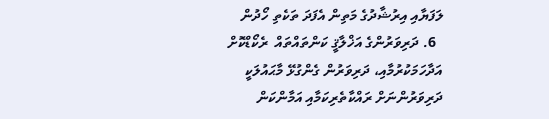ލަފަޔާއި އިރުޝާދުގެ މަތިން އެފަދަ ތަކެތި ހޯދުން
  6. ދަރިވަރުންގެ އަޚްލާޤީ ކަންތައްތައް  ރެކޯޑްކޮށް އަދާހަމަކުރުމާއި، ދަރިވަރުން ގެންގުޅޭ މާޙައުލަކީ ދަރިވަރުންނަށް ރައްކާތެރިކަމާއި އަމާންކަން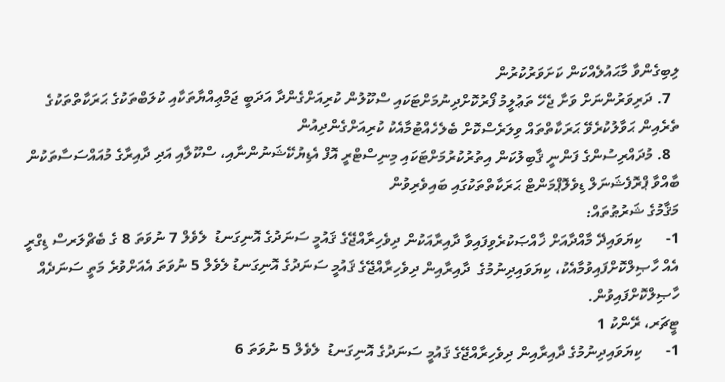ލިބިގެންވާ މާޙައުލެއްކަން ކަށަވަރުކުރުން
  7. ދަރިވަރުންނަށް ވަށާ ޖެހޭ ތަޢުލީމު ފޯރުކޮށްދިނުމަށްޓަކައި ސްކޫލުން ކުރިއަށްގެންދާ އަދަބީ ޖަމްޢިއްޔާތަކާއި ކުލަބްތަކުގެ ޙަރަކާތްތަކުގެ ތެރެއިން ޙަވާލުކުރެވޭ ޙަރަކާތްތައް ވިލަރެސްކޮށް ބެލެހެއްޓުމާއެކު ކުރިއަށްގެންދިއުން
  8. މުދައްރިސުންގެ ފަންނީ ޤާބިލުކަން އިތުރުކުރުމަށްޓަކައި މިނިސްޓްރީ އޮފް އެޑިޔުކޭޝަނުންނާއި، ސްކޫލާއި އަދި ދާއިރާގެ މުއައްސަސާތަކުން ބާއްވާ ޕްރޮފެޝަނަލް ޑިވެލޮޕްމަންޓް ޙަރަކާތްތަކުގައި ބައިވެރިވުން
މަޤާމުގެ ޝަރުޠުތައް:
1-      ކިޔަވައިދޭ މާއްދާއަށް ޚާއްޞަކުރެވިފައިވާ ދާއިރާއަކުން ދިވެހިރާއްޖޭގެ ޤައުމީ ސަނަދުގެ އޮނިގަނޑު  ލެވެލް 7 ނުވަތަ 8 ގެ ބެޗްލަރސް ޑިގްރީ އެއް ހާޞިލްކޮށްފައިވުމާއެކު، ކިޔަވައިދިނުމުގެ  ދާއިރާއިން ދިވެހިރާއްޖޭގެ ޤައުމީ ސަނަދުގެ އޮނިގަނޑު ލެވެލް 5 ނުވަތަ އެއަށްވުރެ މަތީ ސަނަދެއް ހާޞިލްކޮށްފައިވުން.
ޓީޗަރ، ރޭންކު 1
1-      ކިޔަވައިދިނުމުގެ ދާއިރާއިން ދިވެހިރާއްޖޭގެ ޤައުމީ ސަނަދުގެ އޮނިގަނޑު  ލެވެލް 5 ނުވަތަ 6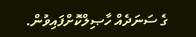ގެ ސަނަދެއް ހާޞިލްކޮށްފައިވުން.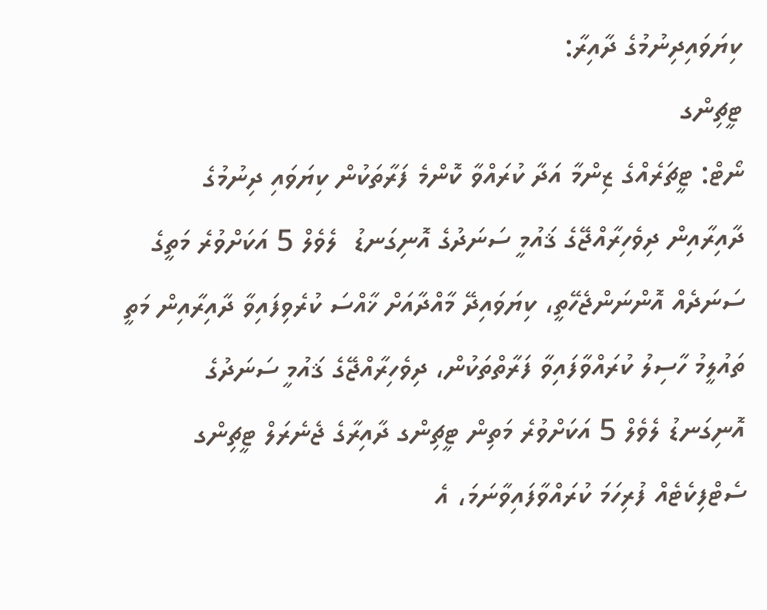ކިޔަވައިދިނުމުގެ ދާއިރާ:
ޓީޗިންގ
ނޯޓް: ޓީޗަރެއްގެ ޒިންމާ އަދާ ކުރައްވާ ކޮންމެ ފަރާތަކުން ކިޔަވައި ދިނުމުގެ ދާއިރާއިން ދިވެހިރާއްޖޭގެ ޤައުމީ ސަނަދުގެ އޮނިގަނޑު  ލެވެލް 5 އަކަށްވުރެ މަތީގެ ސަނަދެއް އޮންނަންޖެހޭތީ، ކިޔަވައިދޭ މާއްދާއަށް ޚާއްސަ ކުރެވިފައިވާ ދާއިރާއިން މަތީ ތައުލީމު ހާސިލު ކުރައްވާފައިވާ ފަރާތްތަކުން، ދިވެހިރާއްޖޭގެ ޤައުމީ ސަނަދުގެ އޮނިގަނޑު ލެވެލް 5 އަކަށްވުރެ މަތިން ޓީޗިންގ ދާއިރާގެ ޖެނެރަލް ޓީޗިންގ ސެޓްފިކެޓެއް ފުރިހަމަ ކުރައްވާފައިވާނަމަ، އެ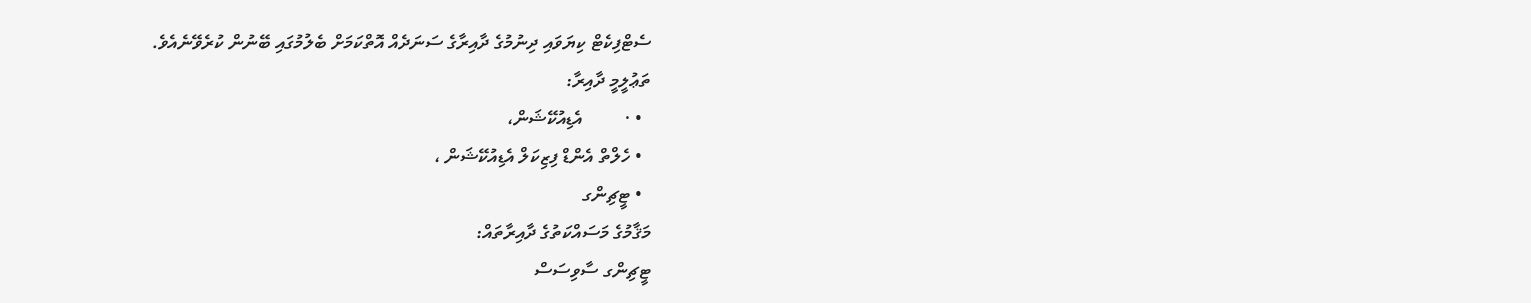ސެޓްފިކެޓް ކިޔަވައި ދިނުމުގެ ދާއިރާގެ ސަނަދެއް އޮތްކަމަށް ބެލުމުގައި ބޭނުން ކުރެވޭނެއެވެ.
ތަޢުލީމީ ދާއިރާ:
  • ·         އެޑިއުކޭޝަން،
  • ހެލްތް އެންޑް ފިޒިކަލް އެޑިއުކޭޝަން ،
  • ޓީޗިންގ
މަޤާމުގެ މަސައްކަތުގެ ދާއިރާތައް:
ޓީޗިންގ ސާވިސަސް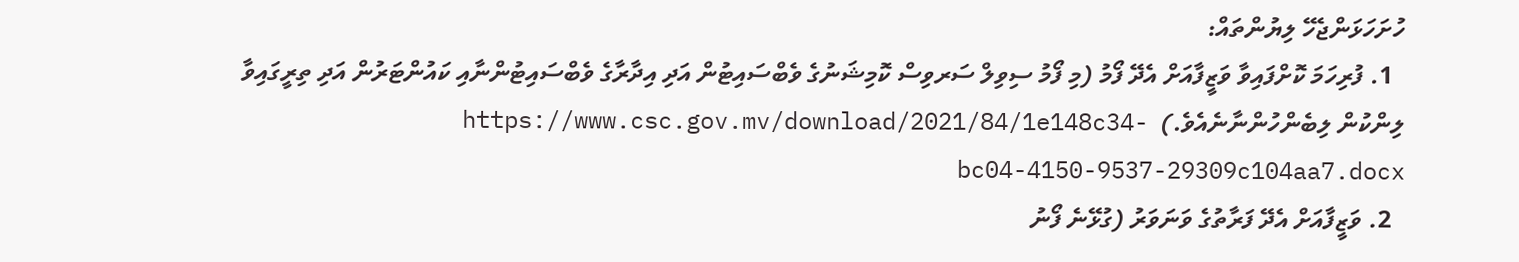ހުށަހަޅަންޖެހޭ ލިޔުންތައް:
  1. ފުރިހަމަ ކޮށްފައިވާ ވަޒީފާއަށް އެދޭ ފޯމު (މި ފޯމު ސިވިލް ސަރވިސް ކޮމިޝަނުގެ ވެބްސައިޓުން އަދި އިދާރާގެ ވެބްސައިޓުންނާއި ކައުންޓަރުން އަދި ތިރީގައިވާ ލިންކުން ލިބެންހުންނާނެއެވެ.)  https://www.csc.gov.mv/download/2021/84/1e148c34-bc04-4150-9537-29309c104aa7.docx
  2. ވަޒީފާއަށް އެދޭ ފަރާތުގެ ވަނަވަރު (ގުޅޭނެ ފޯނު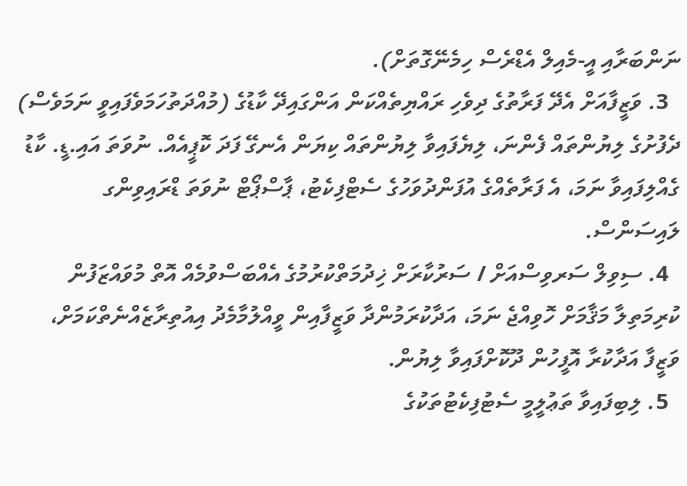ނަންބަރާއި އީ-މެއިލް އެޑްރެސް ހިމެނޭގޮތަށް).
  3. ވަޒީފާއަށް އެދޭ ފަރާތުގެ ދިވެހި ރައްޔިތެއްކަން އަންގައިދޭ ކާޑުގެ (މުއްދަތުހަމަވެފައިވީ ނަމަވެސް) ދެފުށުގެ ލިޔުންތައް ފެންނަ، ލިޔެފައިވާ ލިޔުންތައް ކިޔަން އެނގޭ ފަދަ ކޮޕީއެއް. ނުވަތަ އައި.ޑީ. ކާޑު ގެއްލިފައިވާ ނަމަ، އެ ފަރާތެއްގެ އުފަންދުވަހުގެ ސެޓްފިކެޓު، ޕާސްޕޯޓް ނުވަތަ ޑްރައިވިންގ ލައިސަންސް.
  4. ސިވިލް ސަރވިސްއަށް / ސަރުކާރަށް ޚިދުމަތްކުރުމުގެ އެއްބަސްވުމެއް އޮތް މުވައްޒަފުން ކުރިމަތިލާ މަޤާމަށް ހޮވިއްޖެ ނަމަ، އަދާކުރަމުންދާ ވަޒީފާއިން ވީއްލުމާމެދު އިއުތިރާޒެއްނެތްކަމަށް، ވަޒީފާ އަދާކުރާ އޮފީހުން ދޫކޮށްފައިވާ ލިޔުން.
  5. ލިބިފައިވާ ތަޢުލީމީ ސެޓުފިކެޓުތަކުގެ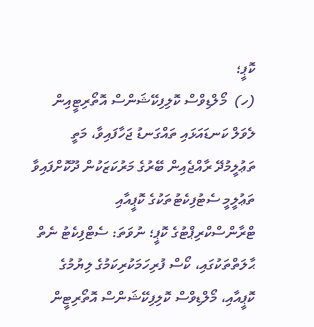ކޮޕީ؛
(ހ)  މޯލްޑިވްސް ކޮލިފިކޭޝަންސް އޮތޯރިޓީއިން ލެވަލް ކަނޑައަޅައި ތައްގަނޑު ޖަހާފައިވާ، މަތީ ތަޢުލީމުދޭ ރާއްޖެއިން ބޭރުގެ މަރުކަޒަކުން ދޫކޮށްފައިވާ ތަޢުލީމީ ސެޓުފިކެޓުތަކުގެ ކޮޕީއާއި ޓްރާންސްކްރިޕްޓުގެ ކޮޕީ؛ ނުވަތަ: ސެޓްފިކެޓު ނެތް ޙާލަތްތަކުގައި، ކޯސް ފުރިހަމަކުރިކަމުގެ ލިޔުމުގެ ކޮޕީއާއި، މޯލްޑިވްސް ކޮލިފިކޭޝަންސް އޮތޯރިޓީން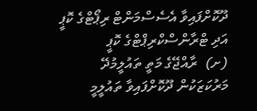ދޫކޮށްފައިވާ އެސެސްމަންޓް ރިޕޯޓްގެ ކޮޕީ އަދި ޓްރާންސްކްރިޕްޓްގެ ކޮޕީ
(ށ)  ރާއްޖޭގެ މަތީ ތައުލީމުދޭ މަރުކަޒަކުން ދޫކޮށްފައިވާ ތައުލީމީ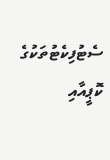ސެޓުފިކެޓުތަކުގެ ކޮޕީއާއި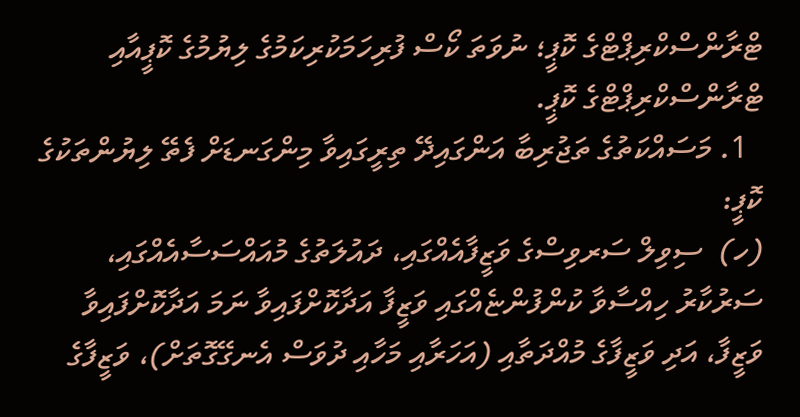ޓްރާންސްކްރިޕްޓްގެ ކޮޕީ؛ ނުވަތަ ކޯސް ފުރިހަމަކުރިކަމުގެ ލިޔުމުގެ ކޮޕީއާއި ޓްރާންސްކްރިޕްޓްގެ ކޮޕީ.
  1. މަސައްކަތުގެ ތަޖުރިބާ އަންގައިދޭ ތިރީގައިވާ މިންގަނޑަށް ފެތޭ ލިޔުންތަކުގެ ކޮޕީ:
(ހ)  ސިވިލް ސަރވިސްގެ ވަޒީފާއެއްގައި، ދައުލަތުގެ މުއައްސަސާއެއްގައި، ސަރުކާރު ހިއްސާވާ ކުންފުންޏެއްގައި ވަޒީފާ އަދާކޮށްފައިވާ ނަމަ އަދާކޮށްފައިވާ ވަޒީފާ، އަދި ވަޒީފާގެ މުއްދަތާއި (އަހަރާއި މަހާއި ދުވަސް އެނގޭގޮތަށް)، ވަޒީފާގެ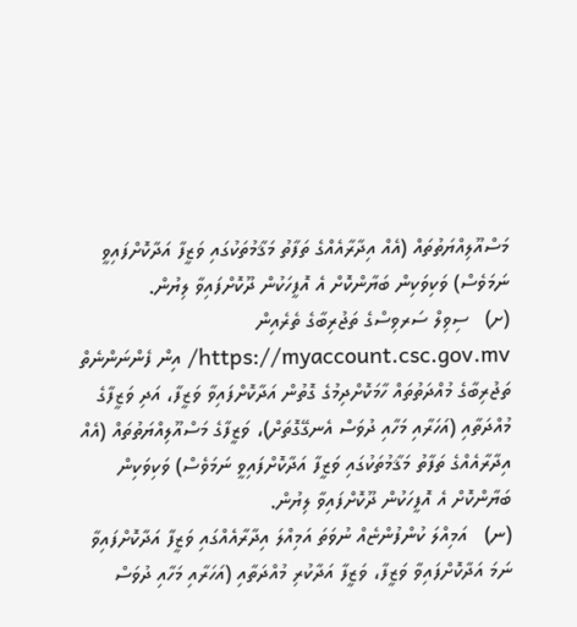މަސްއޫލިއްޔަތުތައް (އެއް އިދާރާއެއްގެ ތަފާތު މަޤާމުތަކުގައި ވަޒީފާ އަދާކޮށްފައިވީ ނަމަވެސް) ވަކިވަކިން ބަޔާންކޮށް އެ އޮފީހަކުން ދޫކޮށްފައިވާ ލިޔުން.
(ށ)   ސިވިލް ސަރވިސްގެ ތަޖުރިބާގެ ތެރެއިން https://myaccount.csc.gov.mv/ އިން ފެންނަންނެތް ތަޖުރިބާގެ މުއްދަތުތައް ހާމަކޮށްދިމުގެ ގޮތުން އަދާކޮށްފައިވާ ވަޒީފާ، އަދި ވަޒީފާގެ މުއްދަތާއި (އަހަރާއި މަހާއި ދުވަސް އެނގޭގޮތަށް)، ވަޒީފާގެ މަސްއޫލިއްޔަތުތައް (އެއް އިދާރާއެއްގެ ތަފާތު މަޤާމުތަކުގައި ވަޒީފާ އަދާކޮށްފައިވީ ނަމަވެސް) ވަކިވަކިން ބަޔާންކޮށް އެ އޮފީހަކުން ދޫކޮށްފައިވާ ލިޔުން.
(ނ)   އަމިއްލަ ކުންފުންޏެއް ނުވަތަ އަމިއްލަ އިދާރާއެއްގައި ވަޒީފާ އަދާކޮށްފައިވާ ނަމަ އަދާކޮށްފައިވާ ވަޒީފާ، ވަޒީފާ އަދާކުރި މުއްދަތާއި (އަހަރާއި މަހާއި ދުވަސް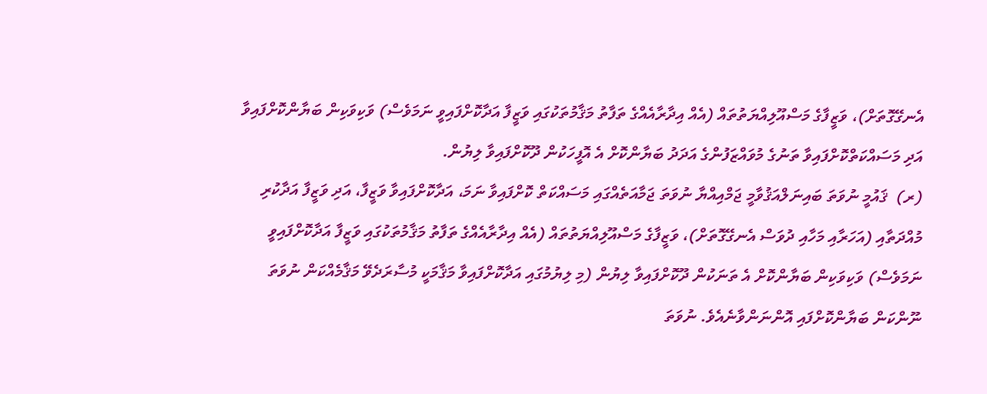އެނގޭގޮތަށް)، ވަޒީފާގެ މަސްއޫލިއްޔަތުތައް (އެއް އިދާރާއެއްގެ ތަފާތު މަޤާމުތަކުގައި ވަޒީފާ އަދާކޮށްފައިވީ ނަމަވެސް) ވަކިވަކިން ބަޔާންކޮށްފައިވާ އަދި މަސައްކަތްކޮށްފައިވާ ތަނުގެ މުވައްޒަފުންގެ އަދަދު ބަޔާންކޮށް އެ އޮފީހަކުން ދޫކޮށްފައިވާ ލިޔުން.
(ރ)  ޤައުމީ ނުވަތަ ބައިނަލްއަޤުވާމީ ޖަމްއިއްޔާ ނުވަތަ ޖަމާއަތެއްގައި މަސައްކަތް ކޮށްފައިވާ ނަމަ، އަދާކޮށްފައިވާ ވަޒީފާ، އަދި ވަޒީފާ އަދާކުރި މުއްދަތާއި (އަހަރާއި މަހާއި ދުވަސް އެނގޭގޮތަށް)، ވަޒީފާގެ މަސްއޫލިއްޔަތުތައް (އެއް އިދާރާއެއްގެ ތަފާތު މަޤާމުތަކުގައި ވަޒީފާ އަދާކޮށްފައިވީ ނަމަވެސް) ވަކިވަކިން ބަޔާންކޮށް އެ ތަނަކުން ދޫކޮށްފައިވާ ލިޔުން (މި ލިޔުމުގައި އަދާކޮށްފައިވާ މަޤާމަކީ މުސާރަދެވޭ މަޤާމެއްކަން ނުވަތަ ނޫންކަން ބަޔާންކޮށްފައި އޮންނަންވާނެއެވެ. ނުވަތަ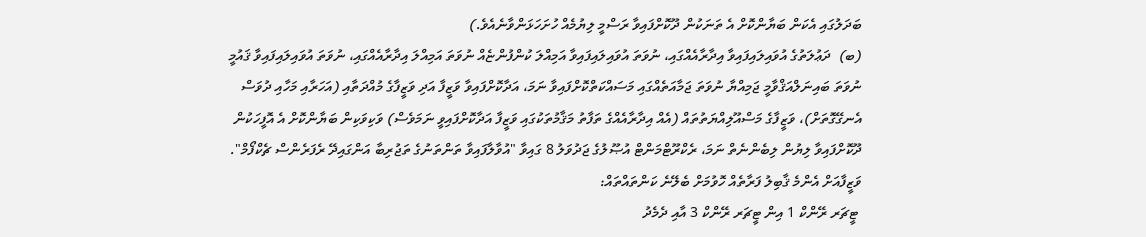ބަދަލުގައި އެކަން ބަޔާންކޮށް އެ ތަނަކުން ދޫކޮށްފައިވާ ރަސްމީ ލިޔުމެއް ހުށަހަޅަންވާނެއެވެ.)
(ބ)  ދަޢުލަތުގެ އުވައިލައިފައިވާ އިދާރާއެއްގައި، ނުވަތަ އުވައިލައިފައިވާ އަމިއްލަ ކުންފުންޏެއް ނުވަތަ އަމިއްލަ އިދާރާއެއްގައި، ނުވަތަ އުވައިލައިފައިވާ ޤައުމީ ނުވަތަ ބައިނަލްއަޤްވާމީ ޖަމިއްޔާ ނުވަތަ ޖަމާއަތެއްގައި މަސައްކަތްކޮށްފައިވާ ނަމަ، އަދާކޮށްފައިވާ ވަޒީފާ އަދި ވަޒީފާގެ މުއްދަތާއި (އަހަރާއި މަހާއި ދުވަސް އެނގޭގޮތަށް)، ވަޒީފާގެ މަސްއޫލިއްޔަތުތައް (އެއް އިދާރާއެއްގެ ތަފާތު މަޤާމުތަކުގައި ވަޒީފާ އަދާކޮށްފައިވީ ނަމަވެސް) ވަކިވަކިން ބަޔާންކޮށް އެ އޮފީހަކުން ދޫކޮށްފައިވާ ލިޔުން ލިބެންނެތް ނަމަ، ރެކްރޫޓްމަންޓް އުޞޫލުގެ ޖަދުވަލު 8 ގައިވާ "އުވާލާފައިވާ ތަންތަނުގެ ތަޖުރިބާ އަންގައިދޭ ރެފަރެންސް ޗެކްފޯމް".
ވަޒީފާއަށް އެންމެ ޤާބިލު ފަރާތެއް ހޮވުމަށް ބެލޭނެ ކަންތައްތައް:
 ޓީޗަރ ރޭންކް 1 އިން ޓީޗަރ ރޭންކް 3 އާއި ދެމެދު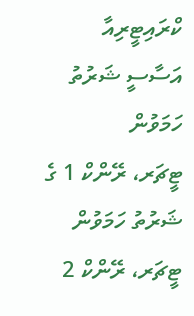ކްރައިޓީރިއާ
އަސާސީ ޝަރުތު ހަމަވުން
ޓީޗަރ، ރޭންކް 1 ގެ ޝަރުތު ހަމަވުން
ޓީޗަރ، ރޭންކް 2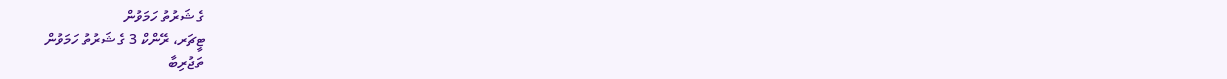ގެ ޝަރުތު ހަމަވުން
ޓީޗަރ، ރޭންކް 3 ގެ ޝަރުތު ހަމަވުން
ތަޖުރިބާ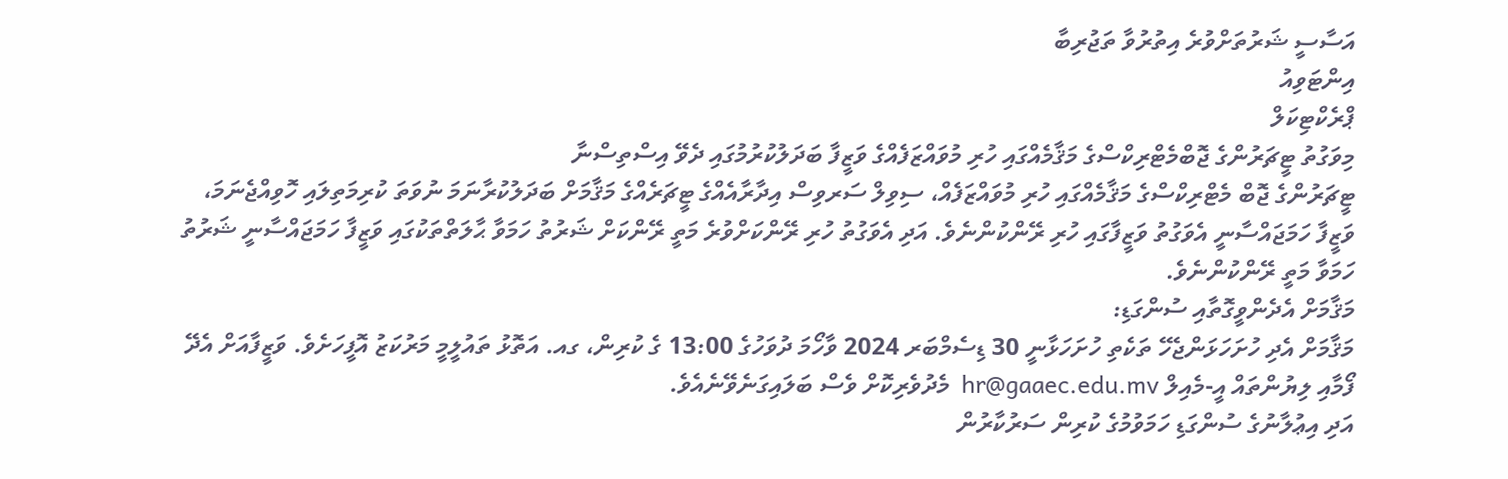އަސާސީ ޝަރުތަށްވުރެ އިތުރުވާ ތަޖުރިބާ
އިންޓަވިއު
ޕްރެކްޓިކަލް
މިވަގުތު ޓީޗަރުންގެ ޖޮބްމެޓްރިކްސްގެ މަޤާމެއްގައި ހުރި މުވައްޒަފެއްގެ ވަޒީފާ ބަދަލުކުރުމުގައި ދެވޭ އިސްތިސްނާ
ޓީޗަރުންގެ ޖޮބް މެޓްރިކްސްގެ މަޤާމެއްގައި ހުރި މުވައްޒަފެއް، ސިވިލް ސަރވިސް އިދާރާއެއްގެ ޓީޗަރެއްގެ މަޤާމަށް ބަދަލުކުރާނަމަ ނުވަތަ ކުރިމަތިލައި ހޮވިއްޖެނަމަ، ވަޒީފާ ހަމަޖައްސާނީ އެވަގުތު ވަޒީފާގައި ހުރި ރޭންކުންނެވެ. އަދި އެވަގުތު ހުރި ރޭންކަށްވުރެ މަތީ ރޭންކަށް ޝަރުތު ހަމަވާ ޙާލަތްތަކުގައި ވަޒީފާ ހަމަޖައްސާނީ ޝަރުތު ހަމަވާ މަތީ ރޭންކުންނެވެ.
މަޤާމަށް އެދެންވީގޮތާއި ސުންގަޑި:
މަޤާމަށް އެދި ހުށަހަޅަންޖެހޭ ތަކެތި ހުށަހަޅާނީ 30 ޑިސެމްބަރ 2024 ވާހޯމަ ދުވަހުގެ 13:00 ގެ ކުރިން، ގއ. އަތޮޅު ތައުލީމީ މަރުކަޒު އޮފީހަށެވެ. ވަޒީފާއަށް އެދޭ ފޯމާއި ލިޔުންތައް އީ-މެއިލް hr@gaaec.edu.mv  މެދުވެރިކޮށް ވެސް ބަލައިގަނެވޭނެއެވެ.
އަދި އިޢުލާނުގެ ސުންގަޑި ހަމަވުމުގެ ކުރިން ސަރުކާރުން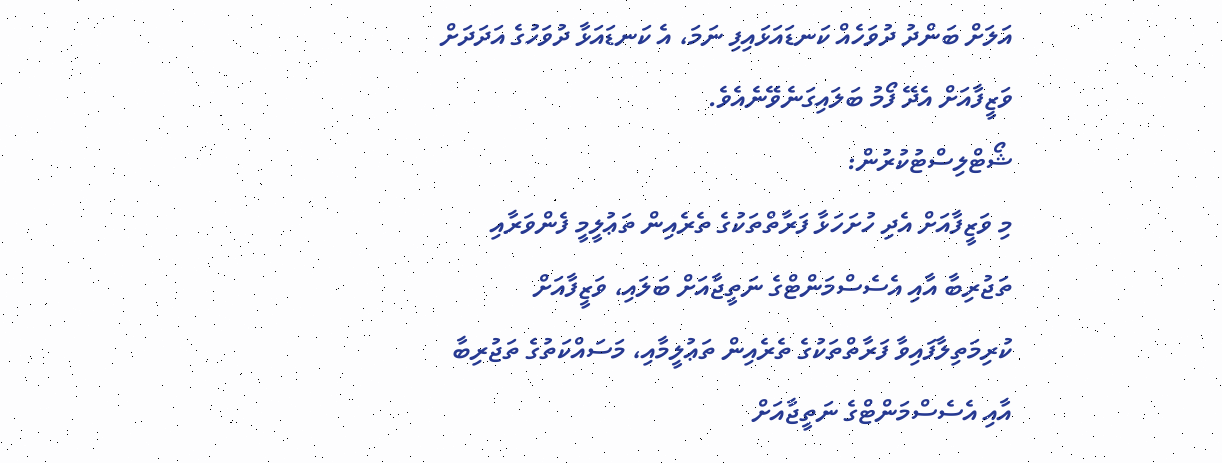އަލަށް ބަންދު ދުވަހެއް ކަނޑައަޅައިފި ނަމަ، އެ ކަނޑައަޅާ ދުވަހުގެ އަދަދަށް ވަޒީފާއަށް އެދޭ ފޯމު ބަލައިގަނެވޭނެއެވެ.
ޝޯޓްލިސްޓުކުރުން:
މި ވަޒީފާއަށް އެދި ހުށަހަޅާ ފަރާތްތަކުގެ ތެރެއިން ތަޢުލީމީ ފެންވަރާއި ތަޖުރިބާ އާއި އެސެސްމަންޓްގެ ނަތީޖާއަށް ބަލައި، ވަޒީފާއަށް ކުރިމަތިލާފައިވާ ފަރާތްތަކުގެ ތެރެއިން ތަޢުލީމާއި، މަސައްކަތުގެ ތަޖުރިބާ އާއި އެސެސްމަންޓްގެ ނަތީޖާއަށް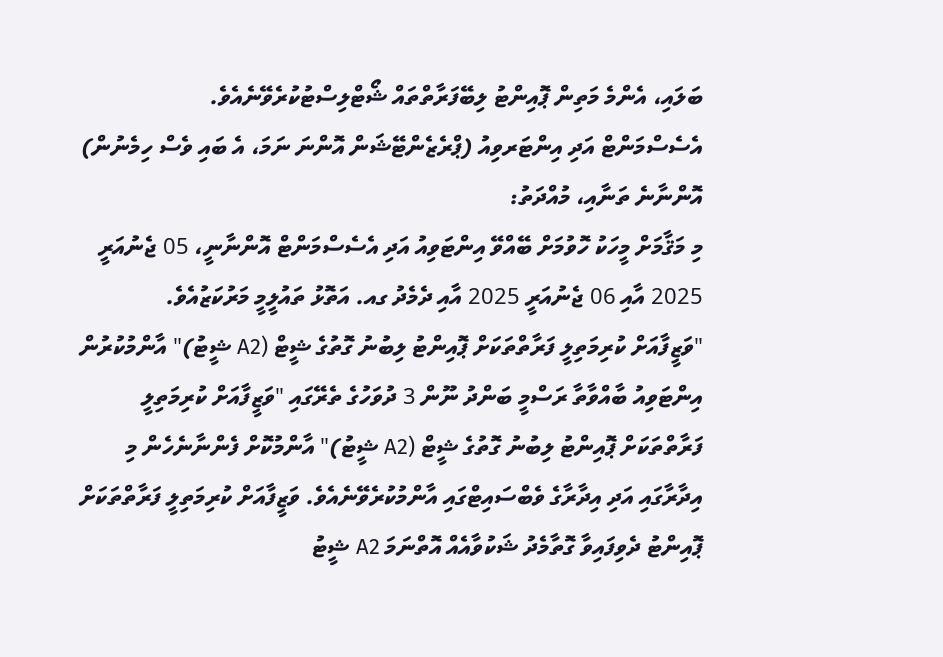ބަލައި، އެންމެ މަތިން ޕޮއިންޓު ލިބޭފަރާތްތައް ޝޯޓްލިސްޓުކުރެވޭނެއެވެ.
އެސެސްމަންޓް އަދި އިންޓަރވިއު (ޕްރެޒެންޓޭޝަން އޮންނަ ނަމަ، އެ ބައި ވެސް ހިމެނުން) އޮންނާނެ ތަނާއި، މުއްދަތު:
މި މަޤާމަށް މީހަކު ހޮވުމަށް ބޭއްވޭ އިންޓަވިއު އަދި އެސެސްމަންޓް އޮންނާނީ، 05 ޖެނުއަރީ 2025 އާއި 06 ޖެނުއަރީ 2025 އާއި ދެމެދު ގއ. އަތޮޅު ތައުލީމީ މަރުކަޒުއެވެ.
"ވަޒީފާއަށް ކުރިމަތިލީ ފަރާތްތަކަށް ޕޮއިންޓު ލިބުނު ގޮތުގެ ޝީޓް (A2 ޝީޓު)" އާންމުކުރުން
އިންޓަވިއު ބާއްވާތާ ރަސްމީ ބަންދު ނޫން 3 ދުވަހުގެ ތެރޭގައި "ވަޒީފާއަށް ކުރިމަތިލީ ފަރާތްތަކަށް ޕޮއިންޓު ލިބުނު ގޮތުގެ ޝީޓް (A2 ޝީޓު)" އާންމުކޮށް ފެންނާނެހެން މި އިދާރާގައި އަދި އިދާރާގެ ވެބްސައިޓްގައި އާންމުކުރެވޭނެއެވެ. ވަޒީފާއަށް ކުރިމަތިލީ ފަރާތްތަކަށް ޕޮއިންޓު ދެވިފައިވާ ގޮތާމެދު ޝަކުވާއެއް އޮތްނަމަ A2 ޝީޓު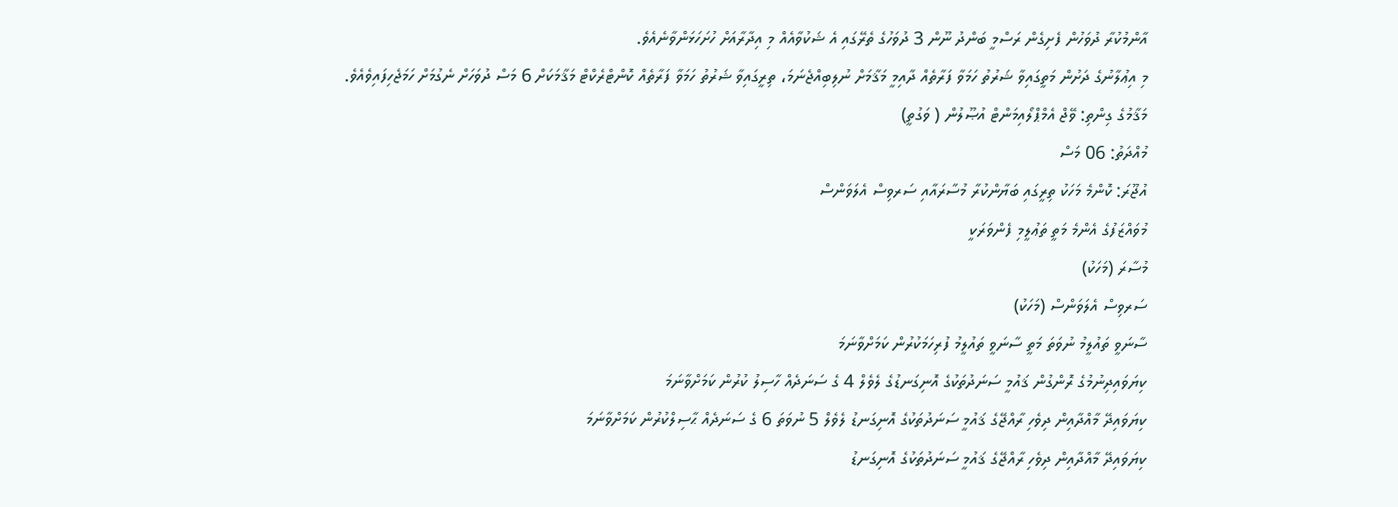އާންމުކުރާ ދުވަހުން ފެށިގެން ރަސްމީ ބަންދު ނޫން 3 ދުވަހުގެ ތެރޭގައި އެ ޝަކުވާއެއް މި އިދާރާއަށް ހުށަހަޅަންވާނެއެވެ.
މި އިޢުލާނުގެ ދަށުން މަތީގައިވާ ޝަރުތު ހަމަވާ ފަރާތެއް ދާއިމީ މަޤާމަށް ނުލިބިއްޖެނަމަ، ތިރީގައިވާ ޝަރުތު ހަމަވާ ފަރާތެއް ކޮންޓްރެކްޓް މަޤާމަކަށް 6 މަސް ދުވަހަށް ނެގުމަށް ހަމަޖެހިފައިވެއެވެ.
މަޤާމުގެ ގިންތި: ވޭޖް އެމްޕްލޯއިމަންޓް އުޞޫލުން ( ވަގުތީ)
މުއްދަތު: 06 މަސް
އުޖޫރަ: ކޮންމެ މަހަކު ތިރީގައި ބަޔާންކުރާ މުސާރައާއި ސަރވިސް އެލަވަންސް
މުވައްޒަފުގެ އެންމެ މަތީ ތަޢުލީމި ފެންވަރަކީ
މުސާރަ (މަހަކު)
ސަރވިސް އެލަވަންސް (މަހަކު)
ސާނަވީ ތައުލީމު ނުވަތަ މަތީ ސާނަވީ ތައުލީމު ފުރިހަމަކުރުން ކަމަށްވާނަމަ
ކިޔަވައިދިނުމުގެ ރޮންގުން ޤައުމީ ސަނަދުތަކުގެ އޮނިގަނޑުގެ ލެވެލް 4 ގެ ސަނަދެއް ހާސިލު ކުރުން ކަމަށްވާނަމަ
ކިޔަވައިދޭ މާއްދާއިން ދިވެހި ރާއްޖޭގެ ޤައުމީ ސަނަދުތަކުގެ އޮނިގަނޑު ލެވެލް 5 ނުވަތަ 6 ގެ ސަނަދެއް ޙާސިލްކުރުން ކަމަށްވާނަމަ
ކިޔަވައިދޭ މާއްދާއިން ދިވެހި ރާއްޖޭގެ ޤައުމީ ސަނަދުތަކުގެ އޮނިގަނޑު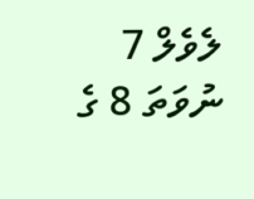ލެވެލް 7 ނުވަތަ 8 ގެ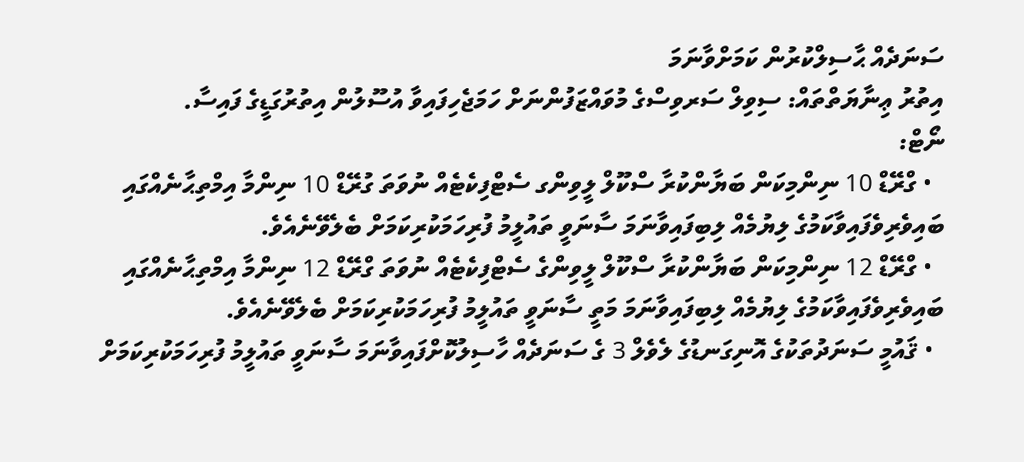ސަނަދެއް ޙާސިލްކުރުން ކަމަށްވާނަމަ
އިތުރު ޢިނާޔަތްތައް: ސިވިލް ސަރވިސްގެ މުވައްޒަފުންނަށް ހަމަޖެހިފައިވާ އުސޫލުން އިތުރުގަޑީގެ ފައިސާ.
ނޯޓް:
  • ގްރޭޑް 10 ނިންމިކަން ބަޔާންކުރާ ސްކޫލް ލީވިންގ ސެޓްފިކެޓެއް ނުވަތަ ގުރޭޑް 10 ނިންމާ އިމްތިޙާނެއްގައި ބައިވެރިވެފައިވާކަމުގެ ލިޔުމެއް ލިބިފައިވާނަމަ ސާނަވީ ތައުލީމު ފުރިހަމަކުރިކަމަށް ބެލެވޭނެއެވެ.
  • ގްރޭޑް 12 ނިންމިކަން ބަޔާންކުރާ ސްކޫލް ލީވިންގެ ސެޓްފިކެޓެއް ނުވަތަ ގްރޭޑް 12 ނިންމާ އިމްތިޙާނެއްގައި ބައިވެރިވެފައިވާކަމުގެ ލިޔުމެއް ލިބިފައިވާނަމަ މަތީ ސާނަވީ ތައުލީމު ފުރިހަމަކުރިކަމަށް ބެލެވޭނެއެވެ.
  • ޤައުމީ ސަނަދުތަކުގެ އޮނިގަނޑުގެ ލެވެލް 3 ގެ ސަނަދެއް ހާސިލުކޮށްފައިވާނަމަ ސާނަވީ ތައުލީމު ފުރިހަމަކުރިކަމަށް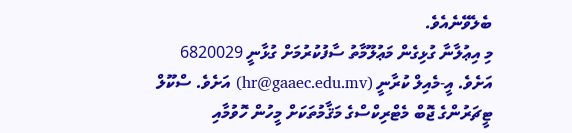ބެލެވޭނެއެވެ.
މި އިޢުލާނާ ގުޅިގެން މަޢުލޫމާތު ސާފުކުރުމަށް ގުޅާނީ 6820029 އަށެވެ. އީ-މެއިލް ކުރާނީ (hr@gaaec.edu.mv) އަށެވެ. ސްކޫލް ޓީޗަރުންގެ ޖޮބް މެޓްރިކްސްގެ މަޤާމުތަކަށް މީހުން ހޮވުމާއި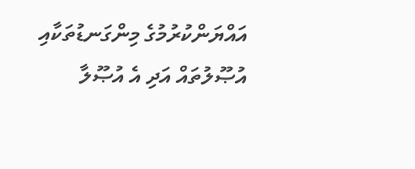އައްޔަންކުރުމުގެ މިންގަނޑުތަކާއި އުޞޫލުތައް އަދި އެ އުޞޫލާ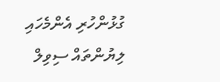ގުޅުންހުރި އެންމެހައި ލިޔުންތައް ސިވިލް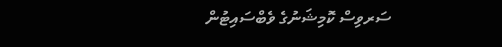ސަރވިސް ކޮމިޝަނުގެ ވެބްސައިޓުން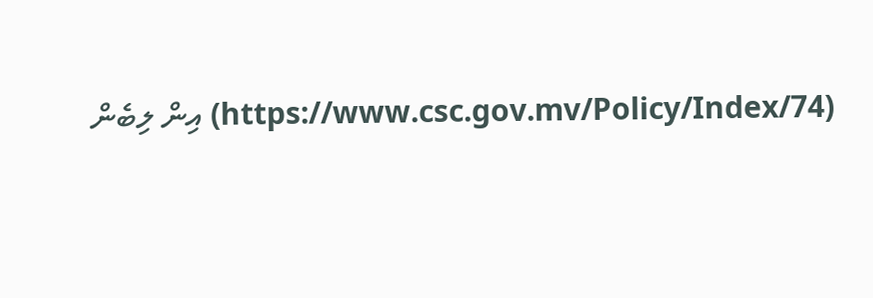(https://www.csc.gov.mv/Policy/Index/74) އިން ލިބެން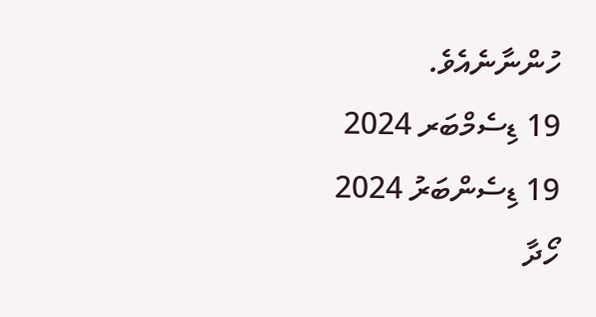ހުންނާނެއެވެ.
19 ޑިސެމްބަރ 2024
19 ޑިސެންބަރު 2024
ހޯދާ